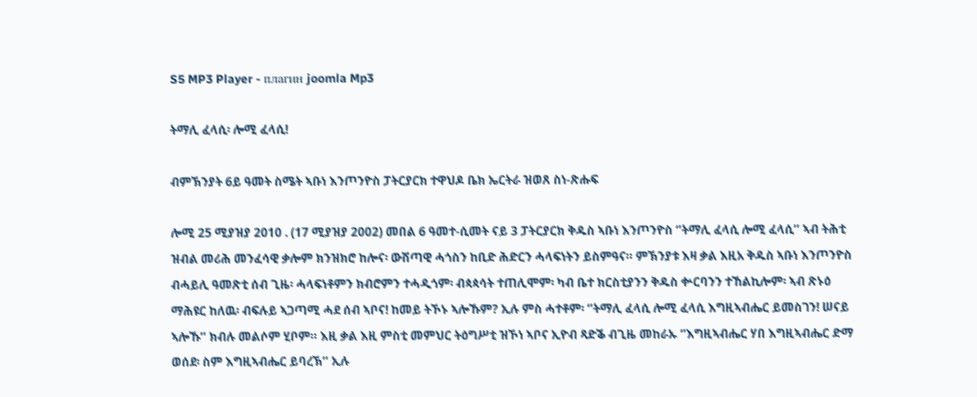S5 MP3 Player - плагин joomla Mp3

ትማሊ ፈላሲ፡ ሎሚ ፈላሲ!

ብምኽንያት 6ይ ዓመት ስሜት ኣቡነ እንጦንዮስ ፓትርያርክ ተዋህዶ ቤክ ኤርትራ ዝወጸ ስነ-ጽሑፍ

ሎሚ 25 ሚያዝያ 2010 . (17 ሚያዝያ 2002) መበል 6 ዓመተ-ሲመት ናይ 3 ፓትርያርክ ቅዱስ ኣቡነ እንጦንዮስ ‘’ትማሊ ፈላሲ ሎሚ ፈላሲ’’ ኣብ ትሕቲ ዝብል መሪሕ መንፈሳዊ ቃሎም ክንዝክሮ ከሎና፡ ውሽጣዊ ሓጎስን ከቢድ ሕድርን ሓላፍነትን ይስምዓና። ምኽንያቱ እዛ ቃል እዚአ ቅዱስ ኣቡነ እንጦንዮስ ብሓይሊ ዓመጽቲ ሰብ ጊዜ፡ ሓላፍነቶምን ክብሮምን ተሓዲጎም፡ ብጳጳሳት ተጠሊሞም፡ ካብ ቤተ ክርስቲያንን ቅዱስ ቍርባንን ተኸልኪሎም፡ ኣብ ጽኑዕ ማሕዩር ከለዉ፡ ብፍሉይ ኣጋጣሚ ሓደ ሰብ ኣቦና! ከመይ ትኾኑ ኣሎኹም? ኢሉ ምስ ሓተቶም፡ ‘’ትማሊ ፈላሲ ሎሚ ፈላሲ እግዚኣብሔር ይመስገን! ሠናይ ኣሎኹ’’ ክብሉ መልሶም ሂቦም። እዚ ቃል እዚ ምስቲ መምህር ትዕግሥቲ ዝኾነ ኣቦና ኢዮብ ጻድቕ ብጊዜ መከራኡ ‘’እግዚኣብሔር ሃበ እግዚኣብሔር ድማ ወሰደ፡ ስም እግዚኣብሔር ይባረኽ’’ ኢሉ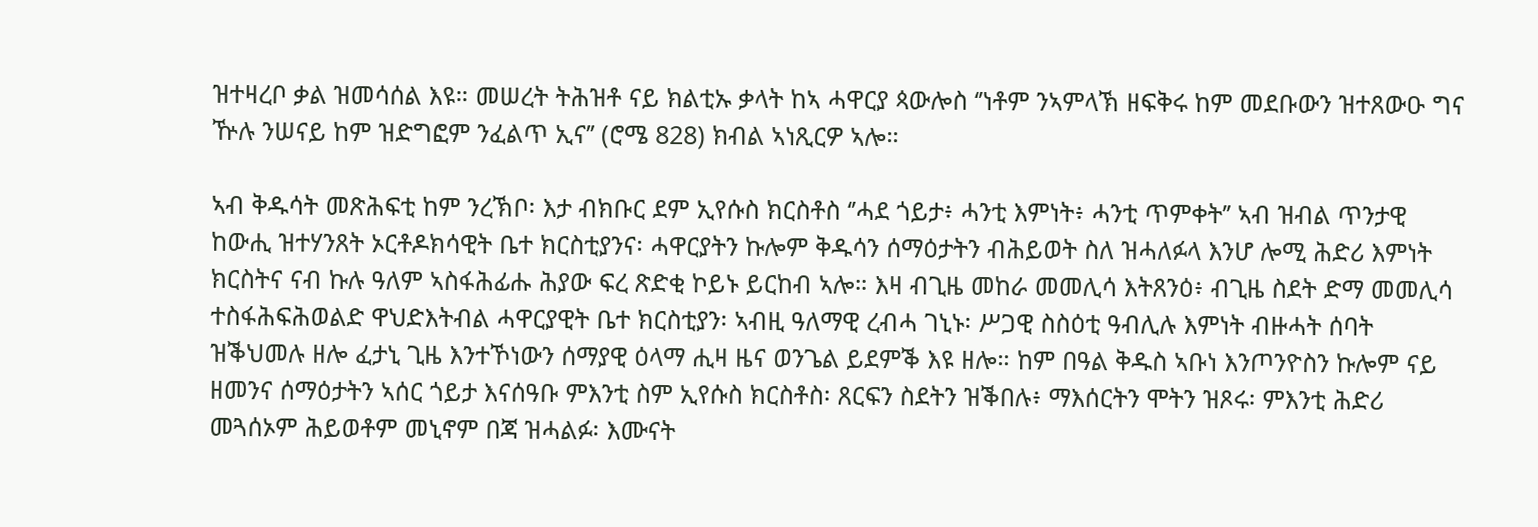ዝተዛረቦ ቃል ዝመሳሰል እዩ። መሠረት ትሕዝቶ ናይ ክልቲኡ ቃላት ከኣ ሓዋርያ ጳውሎስ ‘’ነቶም ንኣምላኽ ዘፍቅሩ ከም መደቡውን ዝተጸውዑ ግና ዅሉ ንሠናይ ከም ዝድግፎም ንፈልጥ ኢና’’ (ሮሜ 828) ክብል ኣነጺርዎ ኣሎ።

ኣብ ቅዱሳት መጽሕፍቲ ከም ንረኽቦ፡ እታ ብክቡር ደም ኢየሱስ ክርስቶስ ‘’ሓደ ጎይታ፥ ሓንቲ እምነት፥ ሓንቲ ጥምቀት’’ ኣብ ዝብል ጥንታዊ ከውሒ ዝተሃንጸት ኦርቶዶክሳዊት ቤተ ክርስቲያንና፡ ሓዋርያትን ኩሎም ቅዱሳን ሰማዕታትን ብሕይወት ስለ ዝሓለፉላ እንሆ ሎሚ ሕድሪ እምነት ክርስትና ናብ ኩሉ ዓለም ኣስፋሕፊሑ ሕያው ፍረ ጽድቂ ኮይኑ ይርከብ ኣሎ። እዛ ብጊዜ መከራ መመሊሳ እትጸንዕ፥ ብጊዜ ስደት ድማ መመሊሳ ተስፋሕፍሕወልድ ዋህድእትብል ሓዋርያዊት ቤተ ክርስቲያን፡ ኣብዚ ዓለማዊ ረብሓ ገኒኑ፡ ሥጋዊ ስስዕቲ ዓብሊሉ እምነት ብዙሓት ሰባት ዝቕህመሉ ዘሎ ፈታኒ ጊዜ እንተኾነውን ሰማያዊ ዕላማ ሒዛ ዜና ወንጌል ይደምቕ እዩ ዘሎ። ከም በዓል ቅዱስ ኣቡነ እንጦንዮስን ኩሎም ናይ ዘመንና ሰማዕታትን ኣሰር ጎይታ እናሰዓቡ ምእንቲ ስም ኢየሱስ ክርስቶስ፡ ጸርፍን ስደትን ዝቕበሉ፥ ማእሰርትን ሞትን ዝጾሩ፡ ምእንቲ ሕድሪ መጓሰኦም ሕይወቶም መኒኖም በጃ ዝሓልፉ፡ እሙናት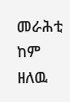መራሕቲ ከም ዘለዉ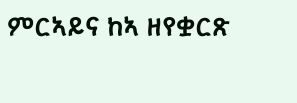ምርኣይና ከኣ ዘየቋርጽ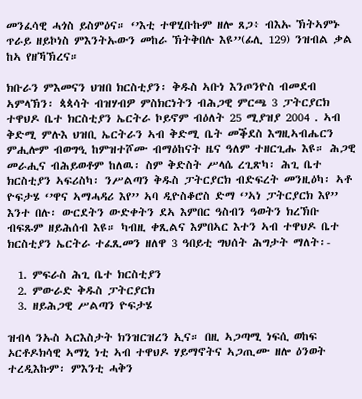መንፈሳዊ ሓጎስ ይስምዕና። ‘’እቲ ተዋሂቡኩም ዘሎ ጸጋ፥ ብእኡ ኽትኣምኑ ጥራይ ዘይኮነስ ምእንትኡውን መከራ ኽትቅበሉ እዩ’’(ፊሊ 129) ንዝብል ቃል ከኣ የዘኻኽረና።

ክቡራን ምእመናን ህዝበ ክርስቲያን፡ ቅዱስ ኣቡነ እንጦንዮስ ብመደብ ኣምላኽን፡ ጳጳሳት ብዝሃብዎ ምስክርነትን ብሕጋዊ ምርጫ 3 ፓትርያርክ ተዋህዶ ቤተ ክርስቲያን ኤርትራ ኮይኖም ብዕለት 25 ሚያዝያ 2004 . ኣብ ቅድሚ ምሉእ ህዝቢ ኤርትራን ኣብ ቅድሚ ቤት መቕደስ እግዚኣብሔርን ምሒሎም ብወግዒ ከምዝተሾሙ ብማዕከናት ዜና ዓለም ተዘርጊሑ እዩ። ሕጋዊ መራሒና ብሕይወቶም ከለዉ፡ ስም ቅድስት ሥላሴ ረጊጽካ፡ ሕጊ ቤተ ክርስቲያን ኣፍሪስካ፡ ንሥልጣን ቅዱስ ፓትርያርክ ብድፍረት መንዚዕካ፡ ኣቶ ዮፍታሄ ‘’ዋና ኣማሓዳሪ እየ’’ ኣባ ዲዮስቆሮስ ድማ ‘’ኣነ ፓትርያርክ እየ’’ እንተ በሉ፡ ውርደትን ውድቀትን ደኣ እምበር ዓስብን ዓወትን ክረኽቡ ብፍጹም ዘይሕሰብ እዩ። ካብዚ ቀጺልና እምበኣር እተን ኣብ ተዋህዶ ቤተ ክርስቲያን ኤርትራ ተፈጺመን ዘለዋ 3 ዓበይቲ ግህሰት ሕግታት ማለት፡-

  1. ምፍራስ ሕጊ ቤተ ክርስቲያን
  2. ምውራድ ቅዱስ ፓትርያርክ
  3. ዘይሕጋዊ ሥልጣን ዮፍታሄ

ዝብላ ንኡስ ኣርእስታት ክንዝርዝረን ኢና። በዚ ኣጋጣሚ ነፍሲ ወከፍ ኦርቶዶክሳዊ ኣማኒ ነቲ ኣብ ተዋህዶ ሃይማኖትና ኣጋጢሙ ዘሎ ዕንወት ተረዲእኩም፡ ምእንቲ ሓቅን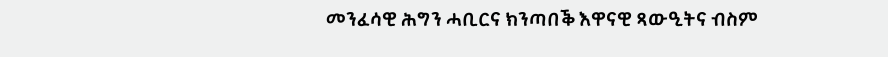መንፈሳዊ ሕግን ሓቢርና ክንጣበቕ እዋናዊ ጻውዒትና ብስም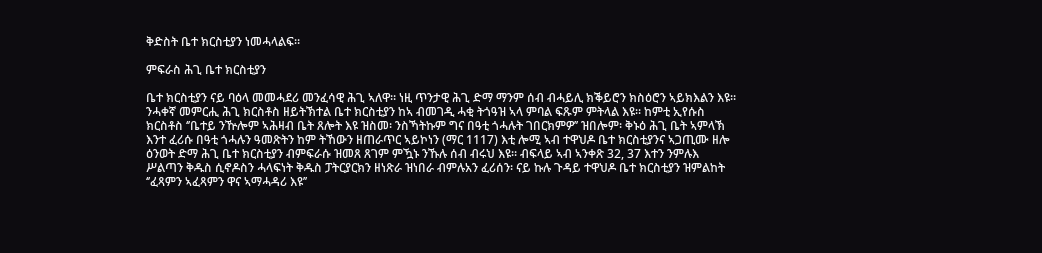ቅድስት ቤተ ክርስቲያን ነመሓላልፍ።

ምፍራስ ሕጊ ቤተ ክርስቲያን

ቤተ ክርስቲያን ናይ ባዕላ መመሓደሪ መንፈሳዊ ሕጊ ኣለዋ። ነዚ ጥንታዊ ሕጊ ድማ ማንም ሰብ ብሓይሊ ክቕይሮን ክስዕሮን ኣይክእልን እዩ። ንሓቀኛ መምርሒ ሕጊ ክርስቶስ ዘይትኽተል ቤተ ክርስቲያን ከኣ ብመገዲ ሓቂ ትጎዓዝ ኣላ ምባል ፍጹም ምትላል እዩ። ከምቲ ኢየሱስ ክርስቶስ ‘’ቤተይ ንዅሎም ኣሕዛብ ቤት ጸሎት እዩ ዝስመ፡ ንስኻትኩም ግና በዓቲ ጎሓሉት ገበርክምዎ’’ ዝበሎም፡ ቅኑዕ ሕጊ ቤት ኣምላኽ እንተ ፈሪሱ በዓቲ ጎሓሉን ዓመጽትን ከም ትኸውን ዘጠራጥር ኣይኮነን (ማር 1117) እቲ ሎሚ ኣብ ተዋህዶ ቤተ ክርስቲያንና ኣጋጢሙ ዘሎ ዕንወት ድማ ሕጊ ቤተ ክርስቲያን ብምፍራሱ ዝመጸ ጸገም ምዃኑ ንኹሉ ሰብ ብሩህ እዩ። ብፍላይ ኣብ ኣንቀጽ 32, 37 እተን ንምሉእ ሥልጣን ቅዱስ ሲኖዶስን ሓላፍነት ቅዱስ ፓትርያርክን ዘነጽራ ዝነበራ ብምሉአን ፈሪሰን፡ ናይ ኩሉ ጉዳይ ተዋህዶ ቤተ ክርስቲያን ዝምልከት ‘’ፈጻምን ኣፈጻምን ዋና ኣማሓዳሪ እዩ’’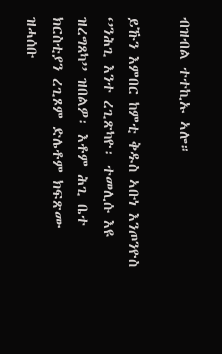ብዝብል ተተኪኡ ኣሎ።

ይኹን እምበር ከምቲ ቅዱስ ኣቡነ እንጦንዮስ ‘’ንሕጊ እንተ ረጊጽካዮ፡ ተመሊሱ እዩ ዝረግጸካ’’ ዝበልዎ፡ እቶም ሕጊ ቤተ ክርስቲያን ረጊጾም ድሌቶም ክፍጽሙ ዝሓሰቡ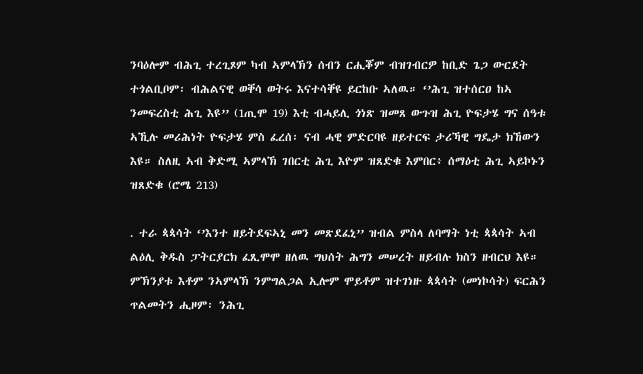ንባዕሎም ብሕጊ ተረጊጾም ካብ ኣምላኽን ሰብን ርሒቖም ብዝገብርዎ ከቢድ ጌጋ ውርደት ተጎልቢቦም፡ ብሕልናዊ ወቐሳ ወትሩ እናተሳቐዩ ይርከቡ ኣለዉ። ‘’ሕጊ ዝተሰርዐ ከኣ ንመፍረስቲ ሕጊ እዩ’’ (1ጢሞ 19) እቲ ብሓይሊ ጎነጽ ዝመጸ ውጉዝ ሕጊ ዮፍታሄ ግና ሰዓቱ ኣኺሉ መሪሕነት ዮፍታሄ ምስ ፈረሰ፡ ናብ ሓዊ ምድርባዩ ዘይተርፍ ታሪኻዊ ግዴታ ክኸውን እዩ። ስለዚ ኣብ ቅድሚ ኣምላኽ ገበርቲ ሕጊ እዮም ዝጸድቁ እምበር፥ ሰማዕቲ ሕጊ ኣይኮኑን ዝጸድቁ (ሮሜ 213)

. ተራ ጳጳሳት ‘’እንተ ዘይትደፍኣኒ መን መጽደፈኒ’’ ዝብል ምስላ ለባማት ነቲ ጳጳሳት ኣብ ልዕሊ ቅዱስ ፓትርያርክ ፈጺሞሞ ዘለዉ ግህሰት ሕግን መሠረት ዘይብሉ ክስን ዘብርህ እዩ። ምኽንያቱ እቶም ንኣምላኽ ንምግልጋል ኢሎም ሞይቶም ዝተገነዙ ጳጳሳት (መነኮሳት) ፍርሕን ጥልመትን ሒዞም፡ ንሕጊ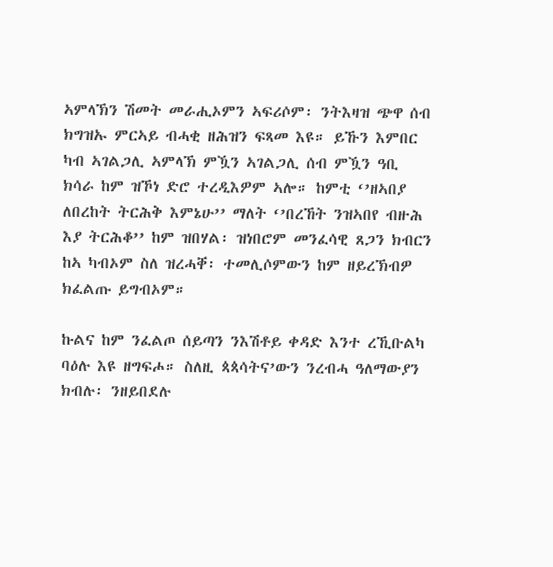ኣምላኽን ሽመት መራሒኦምን ኣፍሪሶም፡ ንትእዛዝ ጭዋ ሰብ ክግዝኡ ምርኣይ ብሓቂ ዘሕዝን ፍጻመ እዩ። ይኹን እምበር ካብ ኣገልጋሊ ኣምላኽ ምዃን ኣገልጋሊ ሰብ ምዃን ዓቢ ክሳራ ከም ዝኾነ ድሮ ተረዲእዎም ኣሎ። ከምቲ ‘’ዘኣበያ ለበረከት ትርሕቅ እምኔሁ’’ ማለት ‘’በረኸት ንዝኣበየ ብዙሕ እያ ትርሕቆ’’ ከም ዝበሃል፡ ዝነበሮም መንፈሳዊ ጸጋን ክብርን ከኣ ካብኦም ስለ ዝረሓቐ፡ ተመሊሶምውን ከም ዘይረኽብዎ ክፈልጡ ይግብኦም።

ኩልና ከም ንፈልጦ ሰይጣን ንእሽቶይ ቀዳድ እንተ ረኺቡልካ ባዕሉ እዩ ዘግፍሖ። ስለዚ ጳጳሳትና’ውን ንረብሓ ዓለማውያን ክብሉ፡ ንዘይበደሉ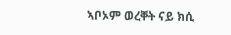ኣቦኦም ወረቐት ናይ ክሲ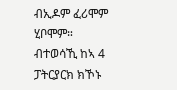ብኢዶም ፈሪሞም ሂቦሞም። ብተወሳኺ ከኣ 4 ፓትርያርክ ክኾኑ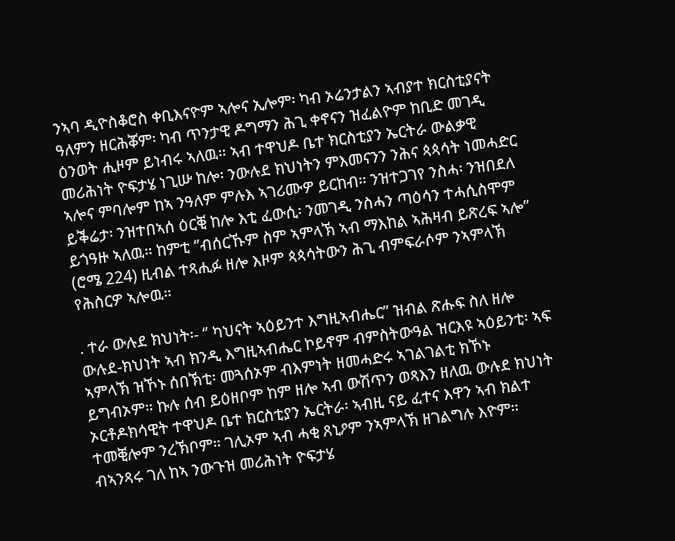ንኣባ ዲዮስቆሮስ ቀቢእናዮም ኣሎና ኢሎም፡ ካብ ኦሬንታልን ኣብያተ ክርስቲያናት ዓለምን ዘርሕቖም፡ ካብ ጥንታዊ ዶግማን ሕጊ ቀኖናን ዝፈልዮም ከቢድ መገዲ ዕንወት ሒዞም ይነብሩ ኣለዉ። ኣብ ተዋህዶ ቤተ ክርስቲያን ኤርትራ ውልቃዊ መሪሕነት ዮፍታሄ ነጊሡ ከሎ፡ ንውሉደ ክህነትን ምእመናንን ንሕና ጳጳሳት ነመሓድር ኣሎና ምባሎም ከኣ ንዓለም ምሉእ ኣገሪሙዎ ይርከብ። ንዝተጋገየ ንስሓ፡ ንዝበደለ ይቕሬታ፡ ንዝተበኣሰ ዕርቒ ከሎ እቲ ፈውሲ፡ ንመገዲ ንስሓን ጣዕሳን ተሓሲስሞም ይጎዓዙ ኣለዉ። ከምቲ ‘’ብሰርኹም ስም ኣምላኽ ኣብ ማእከል ኣሕዛብ ይጽረፍ ኣሎ’’ (ሮሜ 224) ዚብል ተጻሒፉ ዘሎ እዞም ጳጳሳትውን ሕጊ ብምፍራሶም ንኣምላኽ የሕስርዎ ኣሎዉ።

. ተራ ውሉደ ክህነት፡- ‘’ ካህናት ኣዕይንተ እግዚኣብሔር’’ ዝብል ጽሑፍ ስለ ዘሎ ውሉደ-ክህነት ኣብ ክንዲ እግዚኣብሔር ኮይኖም ብምስትውዓል ዝርእዩ ኣዕይንቲ፡ ኣፍ ኣምላኽ ዝኾኑ ሰበኽቲ፡ መጓሰኦም ብእምነት ዘመሓድሩ ኣገልገልቲ ክኾኑ ይግብኦም። ኩሉ ሰብ ይዕዘቦም ከም ዘሎ ኣብ ውሽጥን ወጻእን ዘለዉ ውሉደ ክህነት ኦርቶዶክሳዊት ተዋህዶ ቤተ ክርስቲያን ኤርትራ፡ ኣብዚ ናይ ፈተና እዋን ኣብ ክልተ ተመቒሎም ንረኽቦም። ገሊኦም ኣብ ሓቂ ጸኒዖም ንኣምላኽ ዘገልግሉ እዮም። ብኣንጻሩ ገለ ከኣ ንውጉዝ መሪሕነት ዮፍታሄ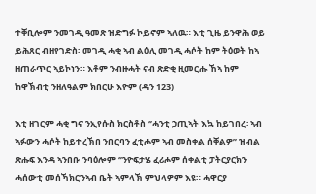ተቐቢሎም ንመገዲ ዓመጽ ዝድግፉ ኮይኖም ኣለዉ። እቲ ጊዜ ይንዋሕ ወይ ይሕጸር ብዘየገድስ፡ መገዲ ሓቂ ኣብ ልዕሊ መገዲ ሓሶት ከም ትዕወት ከኣ ዘጠራጥር ኣይኮነን። እቶም ንብዙሓት ናብ ጽድቂ ዚመርሑ ኸኣ ከም ከዋኽብቲ ንዘለዓልም ክበርሁ እዮም (ዳን 123)

እቲ ዘገርም ሓቂ ግና ንኢየሱስ ክርስቶስ ‘’ሓንቲ ኃጢኣት እኳ ከይገበረ፡ ኣብ ኣፉውን ሓሶት ከይተረኽበ ንበርባን ፈቲሖም ኣብ መስቀል ሰቐልዎ’’ ዝብል ጽሑፍ እንዳ ኣንበቡ ንባዕሎም ‘’ንዮፍታሄ ፈሪሖም ሰቀልቲ ፓትርያርክን ሓሰውቲ መሰኻክርንኣብ ቤት ኣምላኽ ምህላዎም እዩ። ሓዋርያ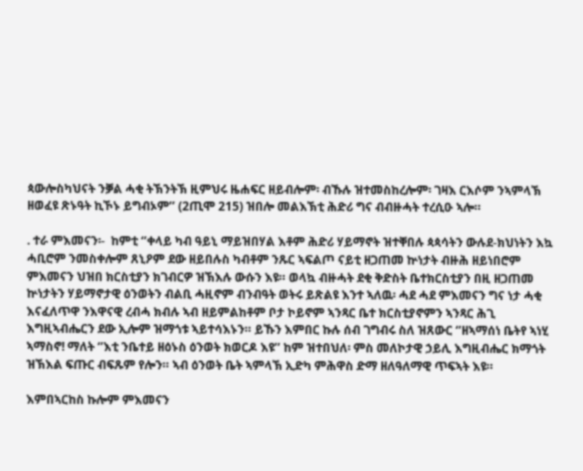ጳውሎስካህናት ንቓል ሓቂ ትኽንትኽ ዚምህሩ ዜሐፍር ዘይብሎም፡ ብኹሉ ዝተመስከረሎም፡ ገዛእ ርእሶም ንኣምላኽ ዘወፈዩ ጽኑዓት ኪኾኑ ይግብኦም’’ (2ጢሞ 215) ዝበሎ መልእኽቲ ሕድሪ ግና ብብዙሓት ተረሲዑ ኣሎ።

. ተራ ምእመናን፡-  ከምቲ ‘’ቀላይ ካብ ዓይኒ ማይዝበሃል እቶም ሕድሪ ሃይማኖት ዝተቐበሉ ጳጳሳትን ውሉደ-ክህነትን እኳ ሓቢሮም ንመስቀሎም ጸኒዖም ደው ዘይበሉስ ካብቶም ንጹር ኣፍልጦ ናይቲ ዘጋጠመ ኵነታት ብዙሕ ዘይነበሮም ምእመናን ህዝበ ክርስቲያን ክገብርዎ ዝኽእሉ ውሱን እዩ። ወላኳ ብዙሓት ደቂ ቅድስት ቤተክርስቲያን በዚ ዘጋጠመ ኵነታትን ሃይማኖታዊ ዕንወትን ብልቢ ሓዚኖም ብንብዓት ወትሩ ይጽልዩ እንተ ኣለዉ፡ ሓደ ሓደ ምእመናን ግና ነታ ሓቂ እናፈለጥዋ ንእዋናዊ ረብሓ ክብሉ ኣብ ዘይምልከቶም ቦታ ኮይኖም ኣንጻር ቤተ ክርስቲያኖምን ኣንጻር ሕጊ እግዚኣብሔርን ደው ኢሎም ዝማጎቱ ኣይተሳእኑን። ይኹን እምበር ኩሉ ሰብ ገግብሩ ስለ ዝጸውር ‘’ዘኣማሰነ ቤትየ ኣነሂ ኣማስኖ! ማለት ‘’እቲ ንቤተይ ዘዕኑስ ዕንወት ክወርዶ እዩ’’ ከም ዝተበህለ፡ ምስ መለኮታዊ ኃይሊ እግዚብሔር ክማጎት ዝኽእል ፍጡር ብፍጹም የሎን። ኣብ ዕንወት ቤት ኣምላኽ ኢድካ ምሕዋስ ድማ ዘለዓለማዊ ጥፍኣት እዩ።

እምበኣርከስ ኩሎም ምእመናን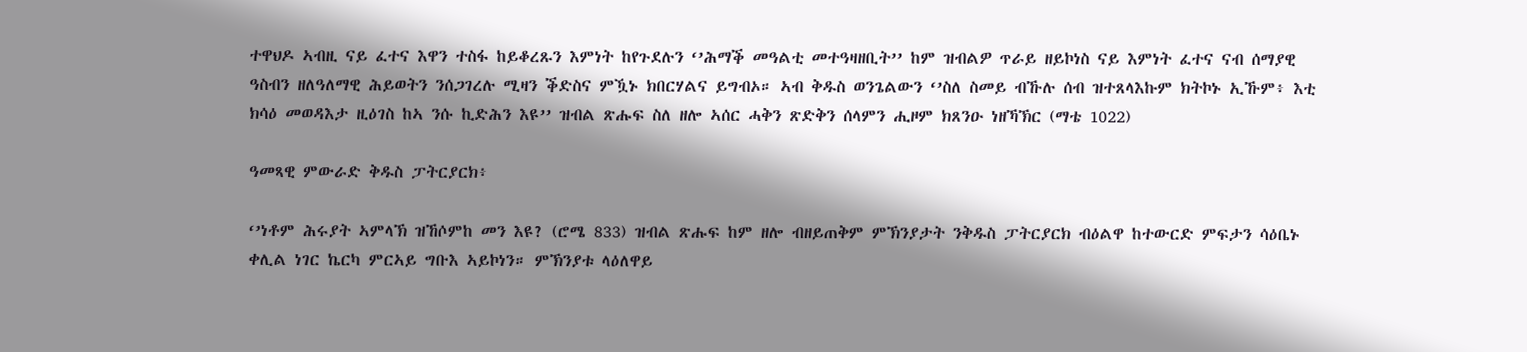ተዋህዶ ኣብዚ ናይ ፈተና እዋን ተስፋ ከይቆረጹን እምነት ከየጉደሉን ‘’ሕማቕ መዓልቲ መተዓዛዘቢት’’ ከም ዝብልዎ ጥራይ ዘይኮነስ ናይ እምነት ፈተና ናብ ሰማያዊ ዓስብን ዘለዓለማዊ ሕይወትን ንሰጋገረሉ ሚዛን ቕድስና ምዃኑ ክበርሃልና ይግብኦ። ኣብ ቅዱስ ወንጌልውን ‘’ስለ ስመይ ብኹሉ ሰብ ዝተጸላእኩም ክትኮኑ ኢኹም፥ እቲ ክሳዕ መወዳእታ ዚዕገስ ከኣ ንሱ ኪድሕን እዩ’’ ዝብል ጽሑፍ ስለ ዘሎ ኣሰር ሓቅን ጽድቅን ሰላምን ሒዞም ክጸንዑ ነዘኻኽር (ማቴ 1022)

ዓመጻዊ ምውራድ ቅዱስ ፓትርያርክ፥

‘’ነቶም ሕሩያት ኣምላኽ ዝኸሶምከ መን እዩ? (ሮሜ 833) ዝብል ጽሑፍ ከም ዘሎ ብዘይጠቅም ምኽንያታት ንቅዱስ ፓትርያርክ ብዕልዋ ከተውርድ ምፍታን ሳዕቤኑ ቀሊል ነገር ኬርካ ምርኣይ ግቡእ ኣይኮነን። ምኽንያቱ ላዕለዋይ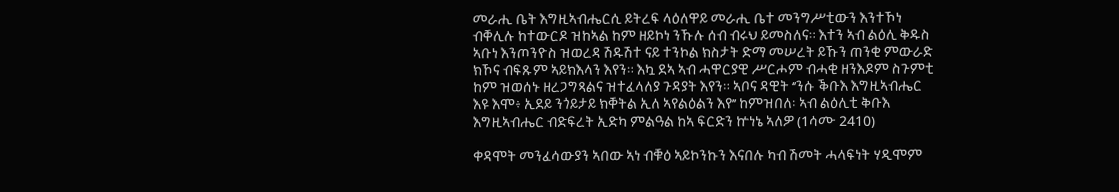መራሒ ቤት እግዚኣብሔርሲ ይትረፍ ላዕለዋይ መራሒ ቤተ መንግሥቲውን እንተኾነ ብቐሊሉ ከተውርዶ ዝከኣል ከም ዘይኮነ ንኹሉ ሰብ ብሩህ ይመስለና። እተን ኣብ ልዕሊ ቅዱስ ኣቡነ እንጦንዮስ ዝወረዳ ሽዱሽተ ናይ ተንኮል ክስታት ድማ መሠረት ይኹን ጠንቂ ምውራድ ክኾና ብፍጹም ኣይክእላን እየን። እኳ ደኣ ኣብ ሓዋርያዊ ሥርሖም ብሓቂ ዘንእዶም ስጉምቲ ከም ዝወሰኑ ዘረጋግጻልና ዝተፈላለያ ጉዳያት እየን። ኣቦና ዳዊት ‘’ንሱ ቕቡእ እግዚኣብሔር እዩ እሞ፥ ኢደይ ንጎይታይ ክቐትል ኢለ ኣየልዕልን እየ’’ ከምዝበለ፡ ኣብ ልዕሊቲ ቅቡእ እግዚኣብሔር ብድፍረት ኢድካ ምልዓል ከኣ ፍርድን ኵነኔ ኣለዎ (1ሳሙ 2410)

ቀዳሞት መንፈሳውያን ኣበው ኣነ ብቑዕ ኣይኮንኩን እናበሉ ካብ ሽመት ሓላፍነት ሃዲሞም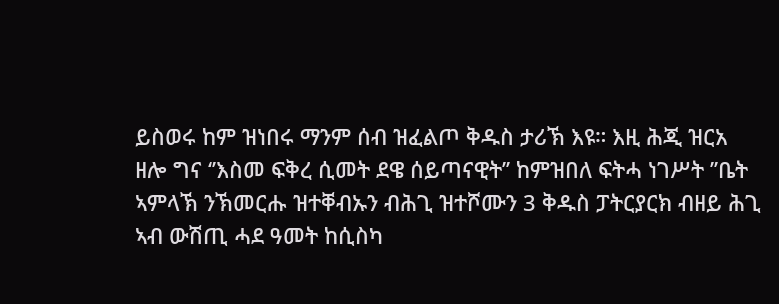ይስወሩ ከም ዝነበሩ ማንም ሰብ ዝፈልጦ ቅዱስ ታሪኽ እዩ። እዚ ሕጂ ዝርአ ዘሎ ግና ‘’እስመ ፍቅረ ሲመት ደዌ ሰይጣናዊት’’ ከምዝበለ ፍትሓ ነገሥት ’’ቤት ኣምላኽ ንኽመርሑ ዝተቐብኡን ብሕጊ ዝተሾሙን 3 ቅዱስ ፓትርያርክ ብዘይ ሕጊ ኣብ ውሽጢ ሓደ ዓመት ከሲስካ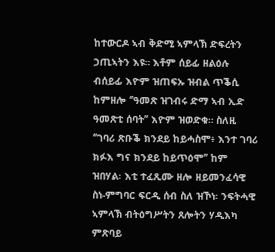ከተውርዶ ኣብ ቅድሚ ኣምላኽ ድፍረትን ኃጢኣትን እዩ። እቶም ሰይፊ ዘልዕሉ ብሰይፊ እዮም ዝጠፍኡ ዝብል ጥቕሲ ከምዘሎ ‘’ዓመጽ ዝገብሩ ድማ ኣብ ኢድ ዓመጽቲ ሰባት’’ እዮም ዝወድቁ። ስለዚ ‘’ገባሪ ጽቡቕ ክንደይ ከይሓስሞ፥ እንተ ገባሪ ክፉእ ግና ክንደይ ከይጥዕሞ’’ ከም ዝበሃል፡ እቲ ተፈጺሙ ዘሎ ዘይመንፈሳዊ ስነ-ምግባር ፍርዲ ሰብ ስለ ዝኾነ፡ ንፍትሓዊ ኣምላኽ ብትዕግሥትን ጸሎትን ሃዲእካ ምጽባይ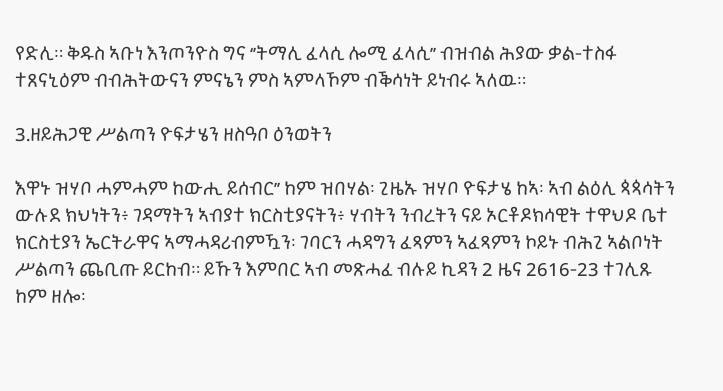የድሊ። ቅዱስ ኣቡነ እንጦንዮስ ግና ‘’ትማሊ ፈላሲ ሎሚ ፈላሲ’’ ብዝብል ሕያው ቃል-ተስፋ ተጸናኒዕም ብብሕትውናን ምናኔን ምስ ኣምላኾም ብቕሳነት ይነብሩ ኣለዉ።

3.ዘይሕጋዊ ሥልጣን ዮፍታሄን ዘስዓቦ ዕንወትን

እዋኑ ዝሃቦ ሓምሓም ከውሒ ይሰብር’’ ከም ዝበሃል፡ ጊዜኡ ዝሃቦ ዮፍታሄ ከኣ፡ ኣብ ልዕሊ ጳጳሳትን ውሉደ ክህነትን፥ ገዳማትን ኣብያተ ክርስቲያናትን፥ ሃብትን ንብረትን ናይ ኦርቶዶክሳዊት ተዋህዶ ቤተ ክርስቲያን ኤርትራዋና ኣማሓዳሪብምዃን፡ ገባርን ሓዳግን ፈጻምን ኣፈጻምን ኮይኑ ብሕጊ ኣልቦነት ሥልጣን ጨቢጡ ይርከብ። ይኹን እምበር ኣብ መጽሓፈ ብሉይ ኪዳን 2 ዜና 2616-23 ተገሊጹ ከም ዘሎ፡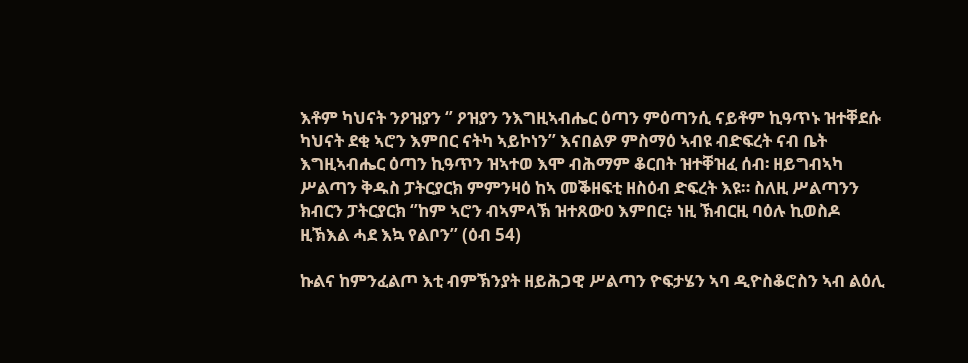እቶም ካህናት ንዖዝያን ‘’ ዖዝያን ንእግዚኣብሔር ዕጣን ምዕጣንሲ ናይቶም ኪዓጥኑ ዝተቐደሱ ካህናት ደቂ ኣሮን እምበር ናትካ ኣይኮነን’’ እናበልዎ ምስማዕ ኣብዩ ብድፍረት ናብ ቤት እግዚኣብሔር ዕጣን ኪዓጥን ዝኣተወ እሞ ብሕማም ቆርበት ዝተቐዝፈ ሰብ፡ ዘይግብኣካ ሥልጣን ቅዱስ ፓትርያርክ ምምንዛዕ ከኣ መቕዘፍቲ ዘስዕብ ድፍረት እዩ። ስለዚ ሥልጣንን ክብርን ፓትርያርክ ‘’ከም ኣሮን ብኣምላኽ ዝተጸውዐ እምበር፥ ነዚ ኽብርዚ ባዕሉ ኪወስዶ ዚኽእል ሓደ እኳ የልቦን’’ (ዕብ 54)

ኩልና ከምንፈልጦ እቲ ብምኽንያት ዘይሕጋዊ ሥልጣን ዮፍታሄን ኣባ ዲዮስቆሮስን ኣብ ልዕሊ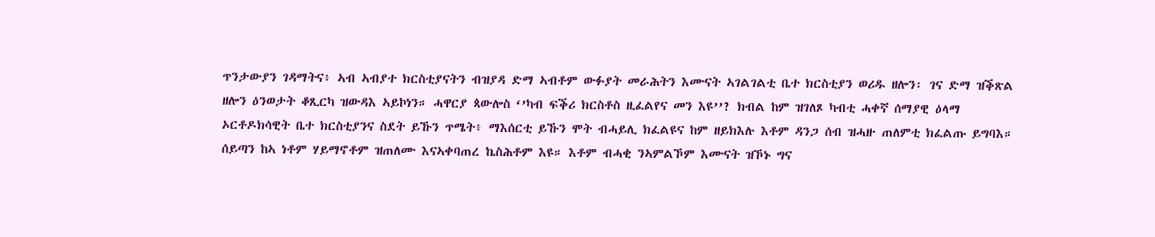ጥንታውያን ገዳማትና፥ ኣብ ኣብያተ ክርስቲያናትን ብዝያዳ ድማ ኣብቶም ውፉያት መራሕትን እሙናት ኣገልገልቲ ቤተ ክርስቲያን ወሪዱ ዘሎን፡ ገና ድማ ዝቕጽል ዘሎን ዕንወታት ቆጺርካ ዝውዳእ ኣይኮነን። ሓዋርያ ጳውሎስ ‘’ካብ ፍቕሪ ክርስቶስ ዚፈልየና መን እዩ’’? ክብል ከም ዝገለጾ ካብቲ ሓቀኛ ሰማያዊ ዕላማ ኦርቶዶክሳዊት ቤተ ክርስቲያንና ስደት ይኹን ጥሜት፥ ማእሰርቲ ይኹን ሞት ብሓይሊ ክፈልዩና ከም ዘይክእሉ እቶም ዳንጋ ሰብ ዝሓዙ ጠለምቲ ክፈልጡ ይግባእ። ሰይጣን ከኣ ነቶም ሃይማኖቶም ዝጠለሙ እናኣቀባጠረ ኬስሕቶም እዩ። እቶም ብሓቂ ንኣምልኾም እሙናት ዝኾኑ ግና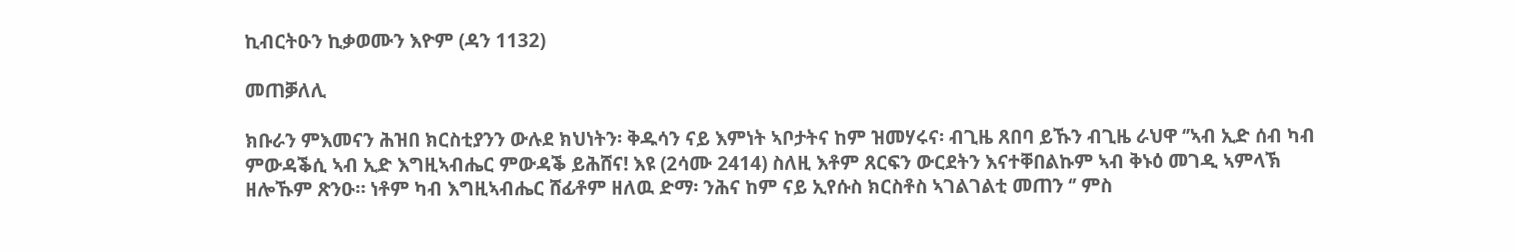ኪብርትዑን ኪቃወሙን እዮም (ዳን 1132)

መጠቓለሊ

ክቡራን ምእመናን ሕዝበ ክርስቲያንን ውሉደ ክህነትን፡ ቅዱሳን ናይ እምነት ኣቦታትና ከም ዝመሃሩና፡ ብጊዜ ጸበባ ይኹን ብጊዜ ራህዋ ‘’ኣብ ኢድ ሰብ ካብ ምውዳቕሲ ኣብ ኢድ እግዚኣብሔር ምውዳቕ ይሕሸና! እዩ (2ሳሙ 2414) ስለዚ እቶም ጸርፍን ውርደትን እናተቐበልኩም ኣብ ቅኑዕ መገዲ ኣምላኽ ዘሎኹም ጽንዑ። ነቶም ካብ እግዚኣብሔር ሸፊቶም ዘለዉ ድማ፡ ንሕና ከም ናይ ኢየሱስ ክርስቶስ ኣገልገልቲ መጠን ‘’ ምስ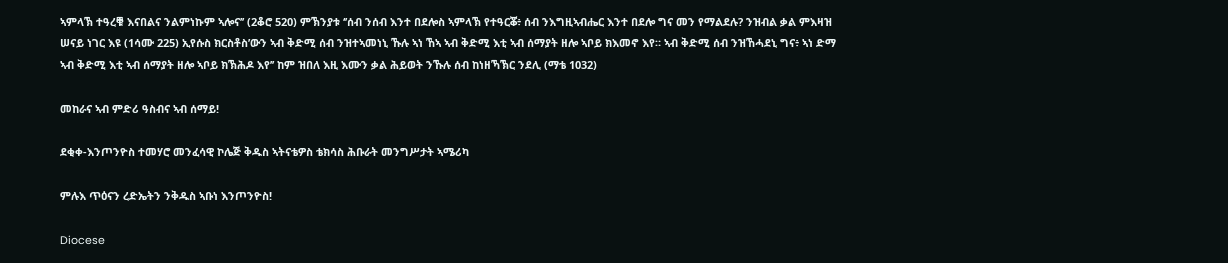ኣምላኽ ተዓረቑ እናበልና ንልምነኩም ኣሎና’’ (2ቆሮ 520) ምኽንያቱ ‘’ሰብ ንሰብ እንተ በደሎስ ኣምላኽ የተዓርቖ፥ ሰብ ንእግዚኣብሔር እንተ በደሎ ግና መን የማልደሉ? ንዝብል ቃል ምእዛዝ ሠናይ ነገር እዩ (1ሳሙ 225) ኢየሱስ ክርስቶስ’ውን ኣብ ቅድሚ ሰብ ንዝተኣመነኒ ኹሉ ኣነ ኸኣ ኣብ ቅድሚ እቲ ኣብ ሰማያት ዘሎ ኣቦይ ክእመኖ እየ። ኣብ ቅድሚ ሰብ ንዝኸሓደኒ ግና፥ ኣነ ድማ ኣብ ቅድሚ እቲ ኣብ ሰማያት ዘሎ ኣቦይ ክኽሕዶ እየ’’ ከም ዝበለ እዚ እሙን ቃል ሕይወት ንኹሉ ሰብ ከነዘኻኽር ንደሊ (ማቴ 1032)

መከራና ኣብ ምድሪ ዓስብና ኣብ ሰማይ!

ደቂቀ-እንጦንዮስ ተመሃሮ መንፈሳዊ ኮሌጅ ቅዱስ ኣትናቴዎስ ቴክሳስ ሕቡራት መንግሥታት ኣሜሪካ

ምሉእ ጥዕናን ረድኤትን ንቅዱስ ኣቡነ እንጦንዮስ!

Diocese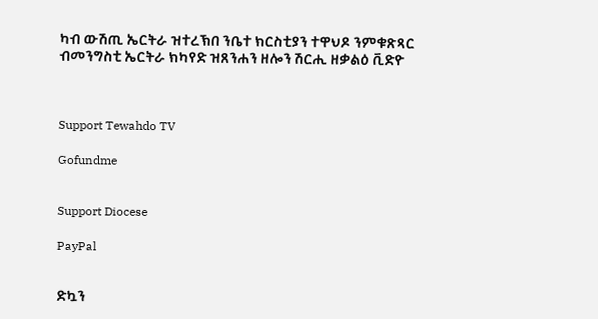ካብ ውሽጢ ኤርትራ ዝተረኽበ ንቤተ ክርስቲያን ተዋህዶ ንምቁጽጻር ብመንግስቲ ኤርትራ ክካየድ ዝጸንሐን ዘሎን ሽርሒ ዘቃልዕ ቪድዮ



Support Tewahdo TV

Gofundme


Support Diocese

PayPal


ድኳን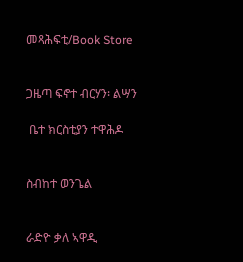መጻሕፍቲ/Book Store


ጋዜጣ ፍኖተ ብርሃን፡ ልሣን

 ቤተ ክርስቲያን ተዋሕዶ


ስብከተ ወንጌል


ራድዮ ቃለ ኣዋዲ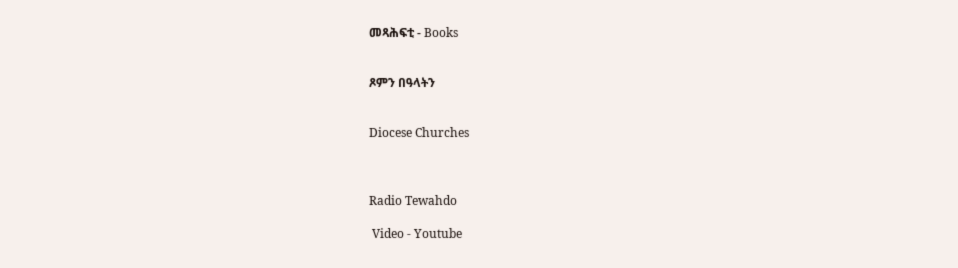መጻሕፍቲ - Books


ጾምን በዓላትን


Diocese Churches



Radio Tewahdo

 Video - Youtube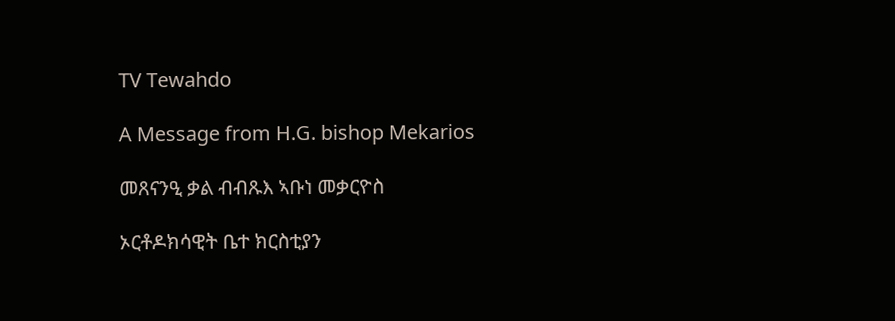TV Tewahdo

A Message from H.G. bishop Mekarios

መጸናንዒ ቃል ብብጹእ ኣቡነ መቃርዮስ

ኦርቶዶክሳዊት ቤተ ክርስቲያን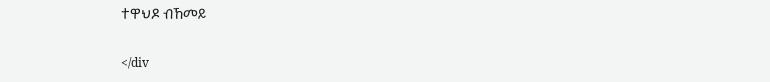ተዋህዶ ብኸመይ

</div